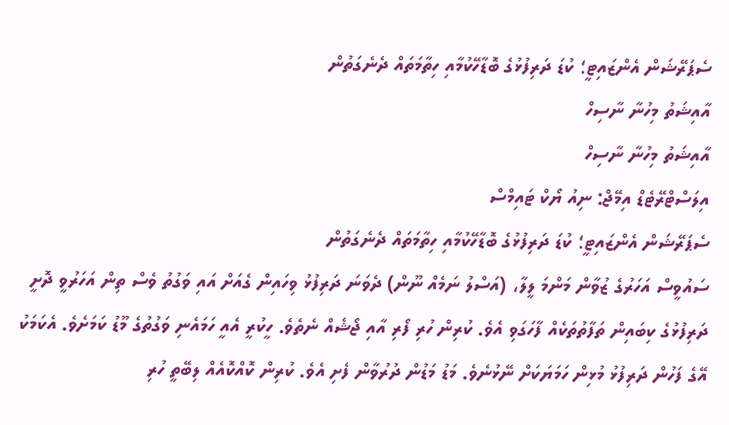ސެޕަރޭޝަން އެންޒައިޓީ؛ ކުޑަ ދަރިފުޅުގެ ބޮޑާހޭކުމާއި ހިތާމަތައް ދެނެގަތުން
އާއިޝަތު މިހުނާ ނާސިހް
އާއިޝަތު މިހުނާ ނާސިހް
އިލަސްޓްރޭޓެޑް އިމޭޖް: ނިއު ޔޯކް ޓައިމްސް
ސެޕަރޭޝަން އެންޒައިޓީ؛ ކުޑަ ދަރިފުޅުގެ ބޮޑާހޭކުމާއި ހިތާމަތައް ދެނެގަތުން
ސައުވީސް އަހަރުގެ ޒުވާން މަންމަ ލީލާ، (އަސްލު ނަމެއް ނޫން) ދެވަނަ ދަރިފުޅު ވިހައިން ގެއަށް އައި ވަގުތު ވެސް ތިން އަހަރުވީ ދޮށީ ދަރިފުޅުގެ ކިބައިން ތަފާތުތަކެއް ފާހަގަވި އެވެ. ކުރިން ހުރި ފޯރި އާއި ޖޯޝެއް ނެތެވެ. ހީކުރީ އެއީ ހަމައެނި ވަގުތުގެ މޫޑު ކަމަށެވެ. އެކަމަކު އޭގެ ފަހުން ދަރިފުޅު މުޅިން ހަމަޔަކަށް ނޭޅުނެވެ. މަޑު މަޑުން ދުރުވާން ފެށި އެވެ. ކުރިން ކޮއްކޮއެއް ލިބޭތީ ހުރި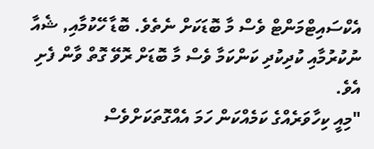އެކްސައިޓްމަންޓް ވެސް މާ ބޮޑަކަށް ނެތެވެ. ބޮޑާ ހޭކުމާއި, ޝެއާ ނުކުރުމާއި ކުދިކުދި ކަންކަމާ ވެސް މާ ބޮޑަށް ރޮވޭ ގޮތް ވާން ފެށި އެވެ.
"މިއީ ކިހާވަރެއްގެ ކަމެއްކަން ހަމަ އެއްގޮތަކަށްވެސް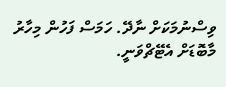ވިސްނުމަކަށް ނާދޭ. ހަމަސް ފަހުން މިހާރު މާބޮޑަށް އެޓޭޗްވަނީ.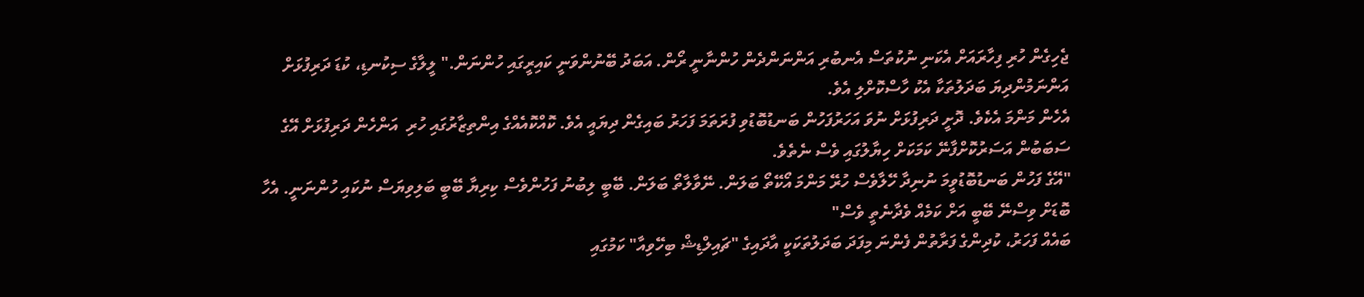ޖެހިގެން ހުރި ފިހާރައަށް އެކަނި ނުކުތަސް އެނބުރި އަންނަންދެން ހުންނާނީ ރޯން. އަބަދު ބޭނުންވަނީ ކައިރީގައި ހުންނަން." ލީލާގެ ސިކުނޑި، ކުޑަ ދަރިފުޅަށް އަންނަމުންދިޔަ ބަދަލުތަކާ އެކު ހާސްކޮށްލި އެވެ.
އެހެން މަންމަ އެކެވެ. ދޮށީ ދަރިފުޅަށް ނުވަ އަހަރުފަހުން ބަނޑުބޮޑުވި ފުރަތަމަ ފަހަރު ބައިގެން ދިޔައީ އެވެ. ކޮއްކޮއެއްގެ އިންތިޒާރުގައި ހުރި  އަންހެން ދަރިފުޅަށް އޭގެ ސަބަބުން އަސަރުކޮށްފާނޭ ކަމަކަށް ހިޔާލުގައި ވެސް ނެތެވެ.
"އޭގެ ފަހުން ބަނޑުބޮޑުވީމަ ނުނިދާ ހޭލާވެސް ހުރޭ މަންމަ އޯކޭތޯ ބަލަން. ނޭވާލާތޯ ބަލަން. ބޭބީ ލިބުނު ފަހުންވެސް ކިރިޔާ ބޭބީ ބަލިވިޔަސް ނުކައި ހުންނަނީ. އެހާ ބޮޑަށް ވިސްނޭ ބޭބީ އަށް ކަމެއް ވެދާނެތީ ވެސް"
ބައެއް ފަހަރު، ކުދިންގެ ފަރާތުން ފެންނަ މިފަދަ ބަދަލުތަކަކީ އާދައިގެ "ޗައިލްޑިޝް ބިހޭވިއާ" ކަމުގައި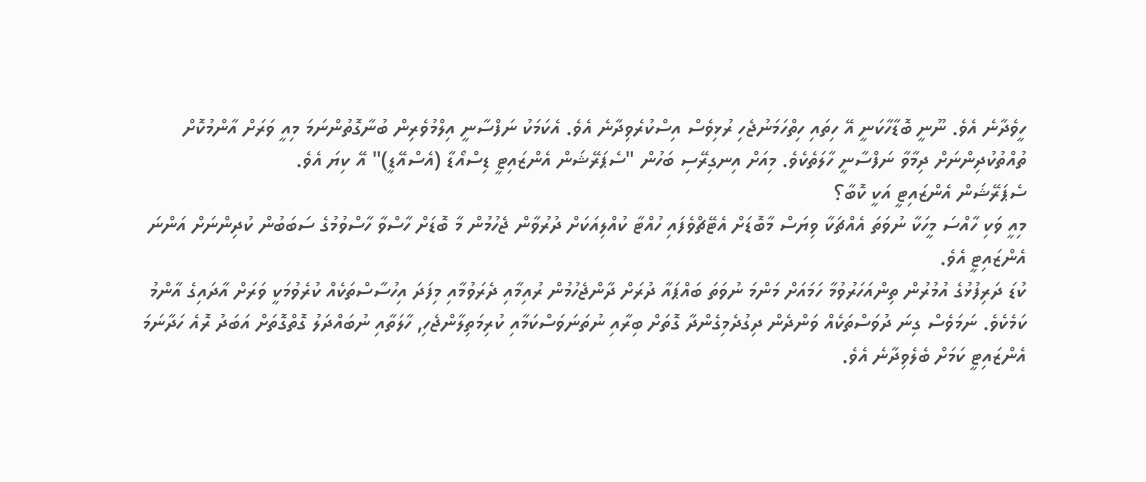ހީވެދާނެ އެވެ. ނޫނީ ބޮޑާހާކަނީ އޭ ހިތައި ހިތްހަމަނުޖެހި ރުޅިވެސް އިސްކުރެވިދާނެ އެވެ. އެކަމަކު ނަފްސާނީ އިލްމުވެރިން ބުނާގޮތުންނަމަ މިއީ ވަރަށް އާންމުކޮށް ތުއްތުކުދިންނަށް ދިމާވާ ނަފްސާނީ ހާލަތެކެވެ. މިއަށް އިނގިރޭސި ބަހުން "ސެޕަރޭޝަން އެންޒައިޓީ ޑިސްއޯޑާ (އެސްއޭޑީ)" އޭ ކިޔަ އެވެ.
ސެޕަރޭޝަން އެންޒައިޓީ އަކީ ކޮބާ؟
މިއީ ވަކި ހާއްސަ މީހަކާ ނުވަތަ އެއްޗަކާ ވިޔަސް މާބޮޑަށް އެޓޭޗްވެފައި ހުއްޓާ ކުއްލިއަކަށް ދުރުވާން ޖެހުމުން މާ ބޮޑަށް ހާސްވާ ހާސްވުމުގެ ސަބަބުން ކުދިންނަށް އަންނަ އެންޒައިޓީ އެވެ.
ކުޑަ ދަރިފުޅުގެ އުމުރުން ތިންއަހަރުވުމާ ހަމައަށް މަންމަ ނުވަތަ ބައްޕައާ ދުރަށް ދާންޖެހުމުން ރުއިމާއި ދެރަވުމާއި މިފަދަ އިހުސާސްތަކެއް ކުރެވުމަކީ ވަރަށް އާދައިގެ އާންމު ކަމެކެވެ. ނަމަވެސް ގިނަ ދުވަސްތަކެއް ވަންދެން ދިގުދެމިގެންދާ ގޮތަށް ބިރާއި ނުތަނަވަސްކަމާއި ކުރިމަތިލާންޖެހި, ހާލަތާއި ނުބައްދަލު ގޮތްގޮތަށް އަބަދު ރޮއެ ހަދާނަމަ އެންޒައިޓީ ކަމަށް ބެލެވިދާނެ އެވެ.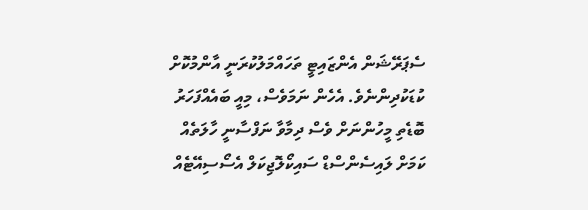ސެޕަރޭޝަން އެންޒައިޓީ ތަހައްމަލުކުރަނީ އާންމުކޮށް ކުޑަކުދިންނެވެ. އެހެން ނަމަވެސް، މިއީ ބައެއްފަހަރު ބޮޑެތި މީހުންނަށް ވެސް ދިމާވާ ނަފްސާނީ ހާލަތެއް ކަމަށް ލައިސެންސްޑް ސައިކޯލޮޖިކަލް އެސޯސިއޭޓެއް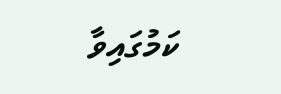ކަމުގައިވާ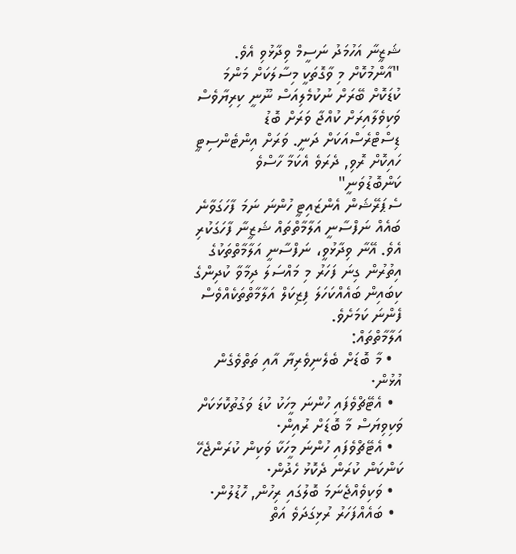ޝަޒީނާ އަހުމަދު ނަސީމް ވިދާޅުވި އެވެ.
"އާންމުކޮށް މި ވާގޮތަކީ މިސާލަކަށް މަންމަ ކުޑަކޮށް ބޭރަށް ނުކުމެލިއަސް ނޫނީ ކިރިޔާވެސް ވަކިވެލާއިރަށް ކުއްޖާ ވަރަށް ބޮޑު ޑިސްޓްރެސްއަކަށް ދަނީ. ވަރަށް އިންޓެންސިޓީ ހައިކޮށް ރޮވި, ދެރަވެ އެކަމާ ހާސްވެ ކަންބޮޑުވަނީ"
ސެޕަރޭޝަން އެންޒައިޓީ ހުންނަ ނަމަ ފާހަގަވާނެ ބައެއް ނަފްސާނީ އަލާމާތްތައް ޝަޒީނާ ފާހަގަކުރި އެވެ. އޭނާ ވިދާޅުވީ، ނަފްސާނީ އަލާމާތްތަކުގެ އިތުރުން ގިނަ ފަހަރު މި މައްސަލަ ދިމާވާ ކުދިންގެ ކިބައިން ބައެއްކަހަލަ ފިޒިކަލް އަލާމާތްތަކެއްވެސް ފެންނަ ކަމަށެވެ.
އަލާމާތްތައް:
  • މާ ބޮޑަށް ބެލެނިވެރިޔާ އާއި ތަތްވެގެން އުޅުން·
  • އެޓޭޗްވެފައި ހުންނަ މީހަކު ކުޑަ ވަގުތުކޮޅަކަށް ވަކިވިޔަސް މާ ބޮޑަށް ރުއިން·
  • އެޓޭޗްވެފައި ހުންނަ މީހަކާ ވަކިން ކުރަންޖެހޭ ކަންކަން ކުރަން ދެކޮޅު ހެދުން·
  • ވަކިވެއްޖެނަމަ ބޮލުގައި ރިހުން, ހޮޑުލުން·
  • ބައެއްފަހަރު ރުޅިގަދަވެ އަތް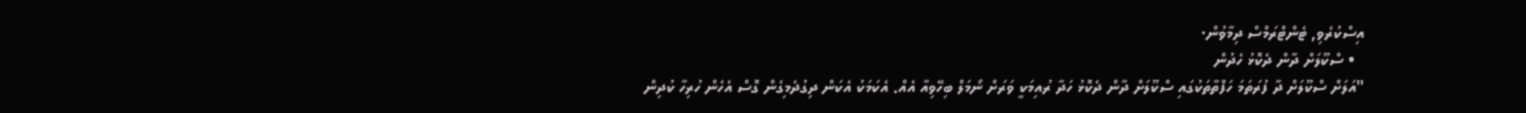އިސްކުރެވި, ޓެންޓްރަމްސް ދިމާވުން·
  • ސްކޫލަށް ދާން ދެކޮޅު ހެދުން
"އަލަށް ސްކޫލަށް ދާ ފުރަތަމަ ހަފްތާތަކުގައި ސްކޫލަށް ދާން ދެކޮޅު ހަދާ ރުއިމަކީ ވަރަށް ނޯމަލް ބިހޭވިއާ އެއް. އެކަމަކު އެކަން ދިގުދެމިގެން ގޮސް އެހެން ހުރިހާ ކުދިން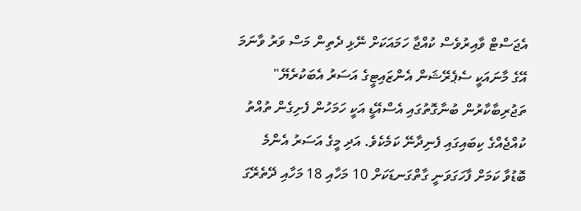އެޖަސްޓް ވާއިރުވެސް ކުއްޖާ ހަމައަކަށް ނޭޅި ދެތިން މަސް ވަރު ވާނަމަ އޭގެ މާނައަކީ ސެޕެރޭޝަން އެންޒައިޓީގެ އަސަރު އެބަކުރެޔޭ"
ތަޖުރިބާކާރުން ބުނާގޮތުގައި އެސްއޭޑީ އަކީ ހަމަހުން ފެށިގެން ތުއްތު ކުއްޖެއްގެ ކިބައިގައި ފެނިދާނޭ ކަމެކެވެ. އަދި މީގެ އަސަރު އެންމެ ބޮޑުވާ ކަމަށް ފާހަގަވަނީ ގާތްގަނޑަކަށް 10 މަހާއި 18 މަހާއި ދޭތެރޭގަ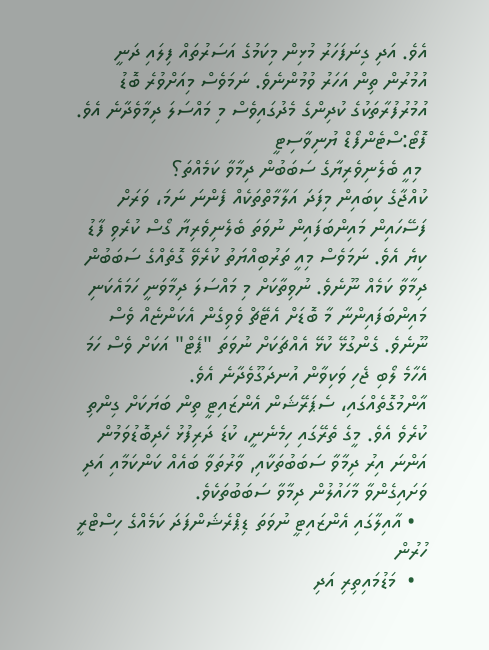އެވެ. އަދި ގިނަފަހަރު މުޅިން މިކަމުގެ އަސަރުތައް ފިލައި ދަނީ އުމުރުން ތިން އަހަރު ވުމުންނެވެ. ނަމަވެސް މިއަށްވުރެ ބޮޑު އުމުރުފުރާތަކުގެ ކުދިންގެ މެދުގައިވެސް މި މައްސަލަ ދިމާވެދާނެ އެވެ.
ފޮޓޯ:ސްޓެންފޯޑް ޔުނިވާސިޓީ
 މިއީ ބެލެނިވެރިޔާގެ ސަބަބުން ދިމާވާ ކަމެއްތަ؟
ކުއްޖާގެ ކިބައިން މިފަދަ އަލާމާތްތަކެއް ފެންނަ ނަމަ، ވަރަށް ފަސޭހައިން މައިންބަފައިން ނުވަތަ ބެލެނިވެރިޔާ ގޯސް ކުރެވި ފާޑު ކިޔެ އެވެ. ނަމަވެސް މިއީ ތަރުބިއްޔަތު ކުރެވޭ ގޮތެއްގެ ސަބަބުން ދިމާވާ ކަމެއް ނޫނެވެ. ނުވިތާކަށް މި މައްސަލަ ދިމާވަނީ ހަމައެކަނި މައިންބަފައިންނާ މާ ބޮޑަށް އެޓޭޗް ވެވިގެން އެކަންޏެއް ވެސް ނޫނެވެ. ގެންގުޅޭ ކުޅޭ އެއްޗަކަށް ނުވަތަ "ޕެޓް" އަކަށް ވެސް ހަމަ އެހާމެ ލޯބި ޖެހި ވަކިވާން އުނދަގޫވެދާނެ އެވެ.
އާންމުގޮތެއްގައި، ސެޕަރޭޝަން އެންޒައިޓީ ތިން ބަޔަކަށް ގިންތި ކުރެވެ އެވެ. މީގެ ތެރޭގައި ހިމެނެނީ، ކުޑަ ދަރިފުޅު ހެދިބޮޑުވަމުން އަންނަ އިރު ދިމާވާ ސަބަބުތަކާއި, ވާރުތަވާ ބައެއް ކަންކަމާއި އަދި ވަށައިގެންވާ މާހައުލުން ދިމާވާ ސަބަބުތަކެވެ.
  • އާއިލާގައި އެންޒައިޓީ ނުވަތަ ޑިޕްރެޝަންފަދަ ކަމެއްގެ ހިސްޓްރީ ހުރުން
  •  މަޑުމައިތިރި އަދި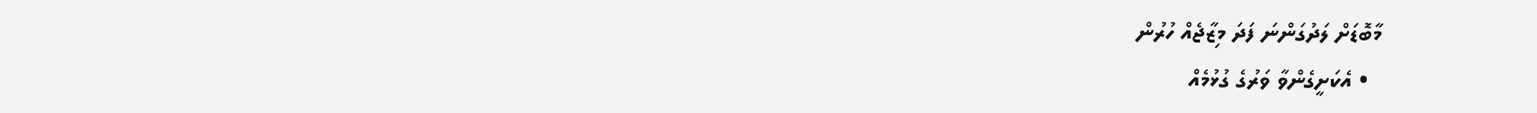މާބޮޑަށް ލަދުގަންނަ ފަދަ މިޒާޖެއް ހުރުން
  • އެކަށީގެންވާ ވަރުގެ ގުޅުމެއް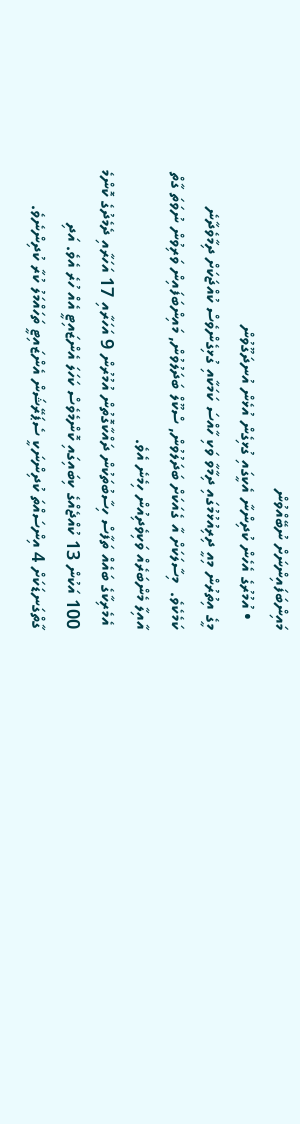މައިންބަފައިންނަށް ނުބޭއްވުން
  • އުމުރުގެ އެހެން ކުދިންނާ އެކީގައި ގުޅިގެން އުޅެން އުނދަގޫވުން
މީގެ އިތުރުން މިއީ ދިރިއުޅުމުގައި ދިމާވާ ވަކި ހާއްސަ ކަމަކާއި ގުޅިގެންވެސް ކުއްޖަކަށް ދިމާވެދާނެ ކަމެކެވެ.  މިސާލަކަށް އާ ގެއަކަށް ބަދަލުވުން, ސްކޫލް ބަދަލުވުން, މައިންބަފައިން ވަރިވުން ނުވަތަ ގާތް އާއިލާ މެންބަރެއް ވަކިވެދިއުން ހިމެނެ އެވެ.
 އެމެރިކާގެ ބައެއް ތަފާސް ހިސާބުތަކުން ދައްކާގޮތުން އުމުރުން 9 އަހަރާއި 17 އަހަރާއި ދެމެދުގެ ކޮންމެ 100 އަކުން 13 ކުއްޖެއްގެ ކިބައިގައި ކޮންމެވެސް ކަހަލަ އެންޒައިޓީ އެއް ހުރެ އެވެ. އަދި ގާތްގަނޑަކަށް 4 އިންސައްތަ ކުދިންނަކީ ސެޕަރޭޝަން އެންޒައިޓީ ތަހައްމަލު ކުރާ ކުދިންނެވެ.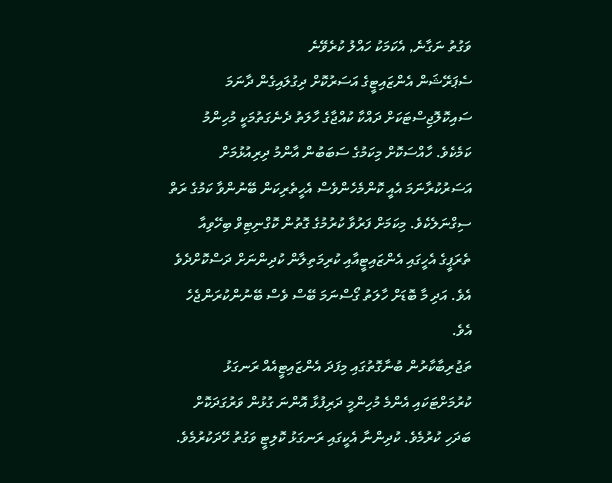ވަގުތު ނަގާނެ, އެކަމަކު ހައްލު ކުރެވޭނެ
ސެޕަރޭޝަން އެންޒައިޓީގެ އަސަރުކޮށް ދިގުލައިގެން ދާނަމަ ސައިކޮލޮޖިސްޓަކަށް ދައްކާ ކުއްޖާގެ ހާލަތު ދެނެގަތުމަކީ މުހިންމު ކަމެކެވެ. ހާއްސަކޮށް މިކަމުގެ ސަބަބުން އާންމު ދިރިއުޅުމަށް އަސަރުކުރާނަމަ އެއީ ކޮންމެހެންވެސް އެހީތެރިކަން ބޭނުންވާ ކަމުގެ ރަތް ސިގްނަލެކެވެ. މިކަމަށް ފަރުވާ ކުރުމުގެ ގޮތުން ކޮގްނިޓިވް ބިހޭވިއާ ތެރަޕީގެ އެހީގައި އެންޒައިޓީއާއި ކުރިމަތިލާން ކުދިންނަށް ދަސްކޮށްދެވެ އެވެ. އަދި މާ ބޮޑަށް ހާލަތު ގޯސްނަމަ ބޭސް ވެސް ބޭނުންކުރަންޖެހެ އެވެ.
ތަޖުރިބާކާރުން ބުނާގޮތުގައި މިފަދަ އެންޒައިޓީއެއް ރަނގަޅު ކުރުމަށްޓަކައި އެންމެ މުހިންމީ ދަރިފުޅާ އޮންނަ ގުޅުން ވަރުގަދަކޮށް ބަދަހި ކުރުމެވެ. ކުދިންނާ އެކީގައި ރަނގަޅު ކޮލިޓީ ވަގުތު ހޭދަކުރުމެވެ.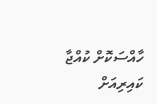ހާއްސަކޮށް ކުއްޖާ ކައިރިއަށް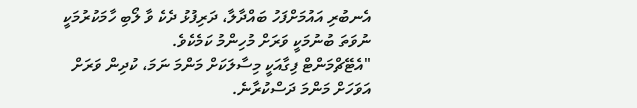އެނބުރި އައުމަށްފަހު ބައްދާލާ، ދަރިފުޅު ދެކެ ވާ ލޯބި ހާމަކުރުމަކީ ނުވަތަ ބުނުމަކީ ވަރަށް މުހިންމު ކަމެކެވެ.
"އެޓޭޗްމަންޓް ފިގާއަކީ މިސާލަކަށް މަންމަ ނަމަ، ކުދިން ވަރަށް އަވަހަށް މަންމަ ދަސްކުރާނެ.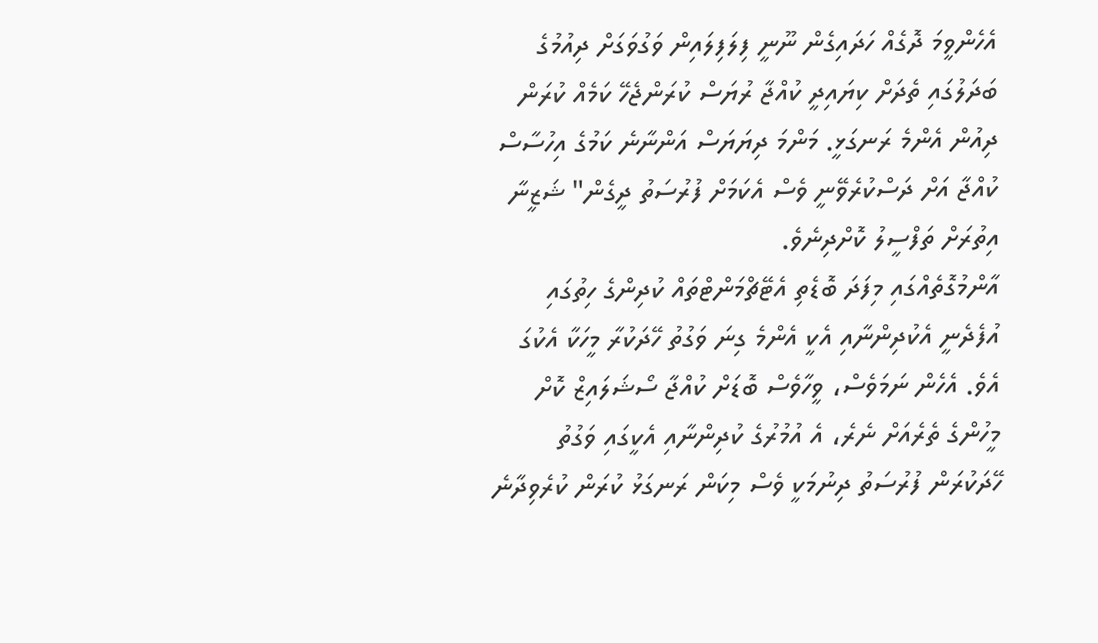އެހެންވީމަ ދޮގެއް ހަދައިގެން ނޫނީ ފިލަފިލައިން ވަގުވަގަށް ދިއުމުގެ ބަދަލުގައި ތެދަށް ކިޔައިދީ ކުއްޖާ ރުޔަސް ކުރަންޖެހޭ ކަމެއް ކުރަން ދިއުން އެންމެ ރަނގަޅީ. މަންމަ ދިޔަޔަސް އަންނާނެ ކަމުގެ އިހުސާސް ކުއްޖާ އަށް ދަސްކުރެވޭނީ ވެސް އެކަމަށް ފުރުސަތު ދީގެން" ޝަޒީނާ އިތުރަށް ތަފްސީލު ކޮށްދިނެވެ.
އާންމުގޮތެއްގައި މިފަދަ ބޮޑެތި އެޓޭޗްމަންޓްތައް ކުދިންގެ ހިތުގައި އުފެދެނީ އެކުދިންނާއި އެކީ އެންމެ ގިނަ ވަގުތު ހޭދަކުރާ މީހަކާ އެކުގަ އެވެ. އެހެން ނަމަވެސް، ވީހާވެސް ބޮޑަށް ކުއްޖާ ސޯޝަލައިޒް ކޮށް މީހުންގެ ތެރެއަށް ނެރެ، އެ އުމުރުގެ ކުދިންނާއި އެކީގައި ވަގުތު ހޭދަކުރަން ފުރުސަތު ދިނުމަކީ ވެސް މިކަން ރަނގަޅު ކުރަން ކުރެވިދާނެ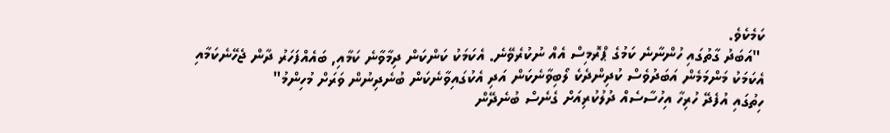ކަމެކެވެ.
 "އަބަދު ގާތުގައި ހުންނާނެ ކަމުގެ ޕްރޮމިސް އެއް ނުކުރެވޭނެ. އެކަމަކު ކަންކަން ދިމާވާނެ ކަމާއި, ބައެއްފަހަރު ދާން ޖެހޭނެކަމާއި އެކަމަކު މަންމަމެން އަބަދުވެސް ކުދިންދެކެ ލޯބިވާނެކަން އަދި އެކުގައިވާނެކަން ބުނެދިނުން ވަރަށް މުހިންމު"
ހިތުގައި އުފެދޭ ހުރިހާ އިހުސާސެއް ދުލުކުރިއަށް ގެނެސް ބުނެދޭން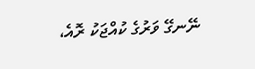ނޭނގޭ ވަރުގެ ކުއްޖަކު ރޮއެ،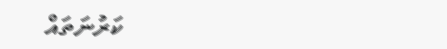ކަރުނަތައް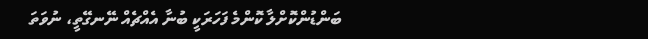ބަންޑުންކޮށްލާ ކޮންމެ ފަހަރަކީ ބުނާ އެއްޗެއް ނޭނގޭތީ، ނުވަތަ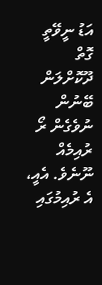އަޑު ނީވޭތީ ގޮތް ދޫކޮށްލަން ބޭނުން ނުވެގެން ރޯ ރުއިމެއް ނޫނެވެ. އެއީ، އެ ރުއިމުގައި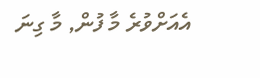އެއަށްވުރެ މާ ފުން, މާ ގިނަ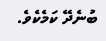ބުނެދޭ ކަމެކެވެ.